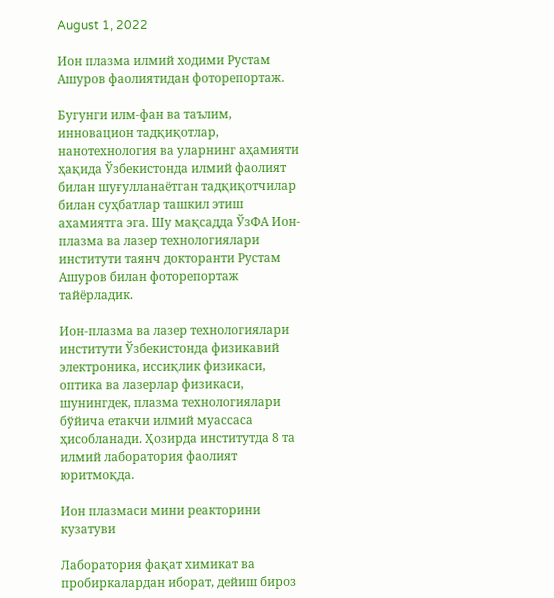August 1, 2022

Ион плазма илмий ходими Рустам Ашуров фаолиятидан фоторепортаж.

Бугунги илм-фан ва таълим, инновацион тадқиқотлар, нанотехнология ва уларнинг аҳамияти ҳақида Ўзбекистонда илмий фаолият билан шуғулланаётган тадқиқотчилар билан суҳбатлар ташкил этиш ахамиятга эга. Шу мақсадда ЎзФА Ион-плазма ва лазер технологиялари институти таянч докторанти Рустам Ашуров билан фоторепортаж тайёрладик.

Ион-плазма ва лазер технологиялари институти Ўзбекистонда физикавий электроника, иссиқлик физикаси, оптика ва лазерлар физикаси, шунингдек, плазма технологиялари бўйича етакчи илмий муассаса ҳисобланади. Ҳозирда институтда 8 та илмий лаборатория фаолият юритмоқда.

Ион плазмаси мини реакторини кузатуви

Лаборатория фақат химикат ва пробиркалардан иборат, дейиш бироз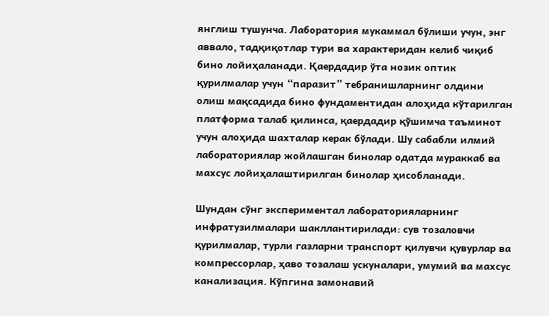янглиш тушунча. Лаборатория мукаммал бўлиши учун, энг аввало, тадқиқотлар тури ва характеридан келиб чиқиб бино лойиҳаланади. Қаердадир ўта нозик оптик қурилмалар учун “паразит” тебранишларнинг олдини олиш мақсадида бино фундаментидан алоҳида кўтарилган платформа талаб қилинса, қаердадир қўшимча таъминот учун алоҳида шахталар керак бўлади. Шу сабабли илмий лабораториялар жойлашган бинолар одатда мураккаб ва махсус лойиҳалаштирилган бинолар ҳисобланади.

Шундан сўнг экспериментал лабораторияларнинг инфратузилмалари шакллантирилади: сув тозаловчи қурилмалар, турли газларни транспорт қилувчи қувурлар ва компрессорлар, ҳаво тозалаш ускуналари, умумий ва махсус канализация. Кўпгина замонавий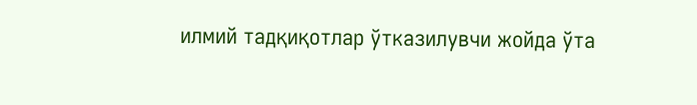илмий тадқиқотлар ўтказилувчи жойда ўта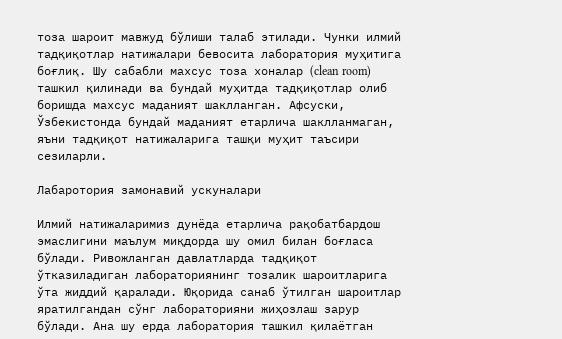тоза шароит мавжуд бўлиши талаб этилади. Чунки илмий тадқиқотлар натижалари бевосита лаборатория муҳитига боғлиқ. Шу сабабли махсус тоза хоналар (clean room) ташкил қилинади ва бундай муҳитда тадқиқотлар олиб боришда махсус маданият шаклланган. Афсуски, Ўзбекистонда бундай маданият етарлича шаклланмаган, яъни тадқиқот натижаларига ташқи муҳит таъсири сезиларли.

Лабаротория замонавий ускуналари

Илмий натижаларимиз дунёда етарлича рақобатбардош эмаслигини маълум миқдорда шу омил билан боғласа бўлади. Ривожланган давлатларда тадқиқот ўтказиладиган лабораториянинг тозалик шароитларига ўта жиддий қаралади. Юқорида санаб ўтилган шароитлар яратилгандан сўнг лабораторияни жиҳозлаш зарур бўлади. Ана шу ерда лаборатория ташкил қилаётган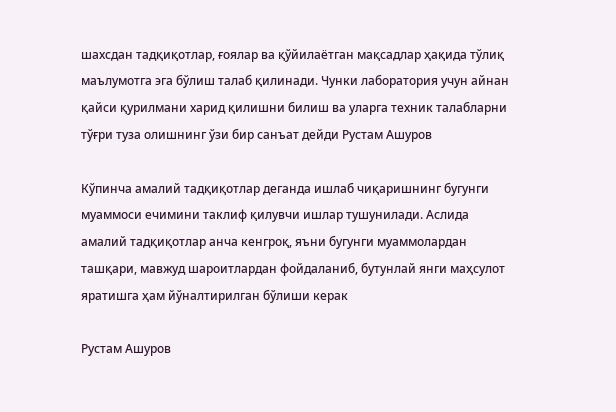шахсдан тадқиқотлар, ғоялар ва қўйилаётган мақсадлар ҳақида тўлиқ маълумотга эга бўлиш талаб қилинади. Чунки лаборатория учун айнан қайси қурилмани харид қилишни билиш ва уларга техник талабларни тўғри туза олишнинг ўзи бир санъат дейди Рустам Ашуров

Кўпинча амалий тадқиқотлар деганда ишлаб чиқаришнинг бугунги муаммоси ечимини таклиф қилувчи ишлар тушунилади. Аслида амалий тадқиқотлар анча кенгроқ, яъни бугунги муаммолардан ташқари, мавжуд шароитлардан фойдаланиб, бутунлай янги маҳсулот яратишга ҳам йўналтирилган бўлиши керак

Рустам Ашуров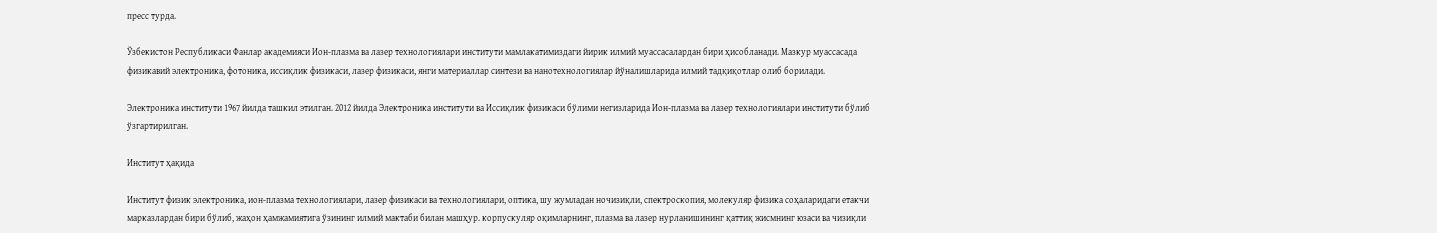пресс турда.

Ўзбекистон Республикаси Фанлар академияси Ион-плазма ва лазер технологиялари институти мамлакатимиздаги йирик илмий муассасалардан бири ҳисобланади. Мазкур муассасада физикавий электроника, фотоника, иссиқлик физикаси, лазер физикаси, янги материаллар синтези ва нанотехнологиялар йўналишларида илмий тадқиқотлар олиб борилади.

Электроника институти 1967 йилда ташкил этилган. 2012 йилда Электроника институти ва Иссиқлик физикаси бўлими негизларида Ион-плазма ва лазер технологиялари институти бўлиб ўзгартирилган.

Институт ҳақида

Институт физик электроника, ион-плазма технологиялари, лазер физикаси ва технологиялари, оптика, шу жумладан ночизиқли, спектроскопия, молекуляр физика соҳаларидаги етакчи марказлардан бири бўлиб, жаҳон ҳамжамиятига ўзининг илмий мактаби билан машҳур. корпускуляр оқимларнинг, плазма ва лазер нурланишининг қаттиқ жисмнинг юзаси ва чизиқли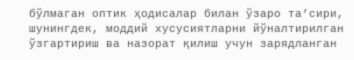бўлмаган оптик ҳодисалар билан ўзаро та’сири, шунингдек, моддий хусусиятларни йўналтирилган ўзгартириш ва назорат қилиш учун зарядланган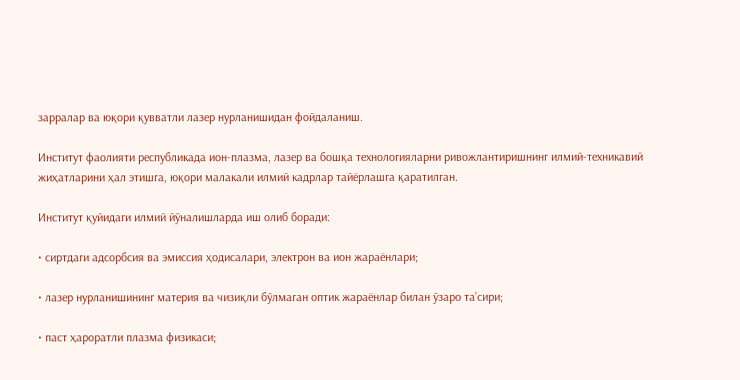зарралар ва юқори қувватли лазер нурланишидан фойдаланиш.

Институт фаолияти республикада ион-плазма, лазер ва бошқа технологияларни ривожлантиришнинг илмий-техникавий жиҳатларини ҳал этишга, юқори малакали илмий кадрлар тайёрлашга қаратилган.

Институт қуйидаги илмий йўналишларда иш олиб боради:

• сиртдаги адсорбсия ва эмиссия ҳодисалари, электрон ва ион жараёнлари;

• лазер нурланишининг материя ва чизиқли бўлмаган оптик жараёнлар билан ўзаро та’сири;

• паст ҳароратли плазма физикаси;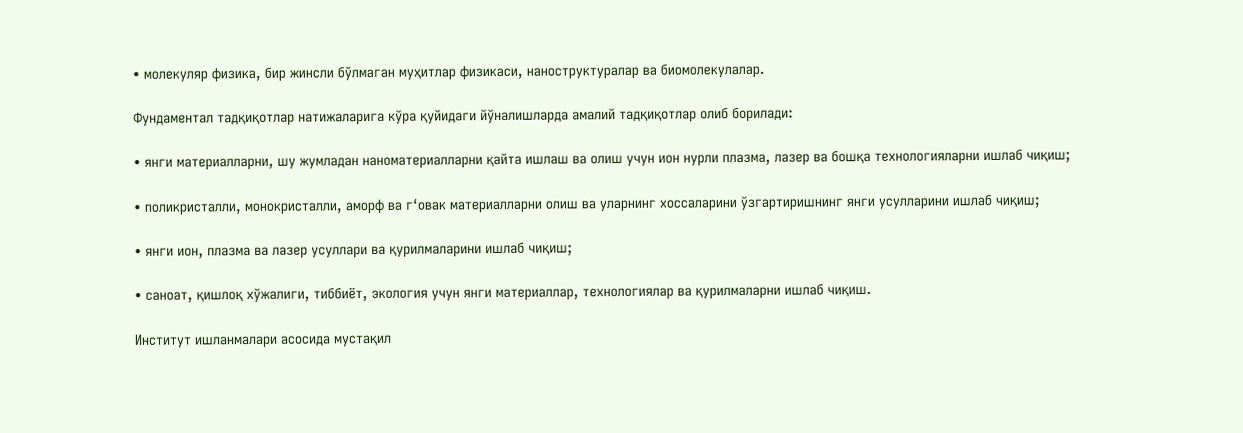• молекуляр физика, бир жинсли бўлмаган муҳитлар физикаси, наноструктуралар ва биомолекулалар.

Фундаментал тадқиқотлар натижаларига кўра қуйидаги йўналишларда амалий тадқиқотлар олиб борилади:

• янги материалларни, шу жумладан наноматериалларни қайта ишлаш ва олиш учун ион нурли плазма, лазер ва бошқа технологияларни ишлаб чиқиш;

• поликристалли, монокристалли, аморф ва г‘овак материалларни олиш ва уларнинг хоссаларини ўзгартиришнинг янги усулларини ишлаб чиқиш;

• янги ион, плазма ва лазер усуллари ва қурилмаларини ишлаб чиқиш;

• саноат, қишлоқ хўжалиги, тиббиёт, экология учун янги материаллар, технологиялар ва қурилмаларни ишлаб чиқиш.

Институт ишланмалари асосида мустақил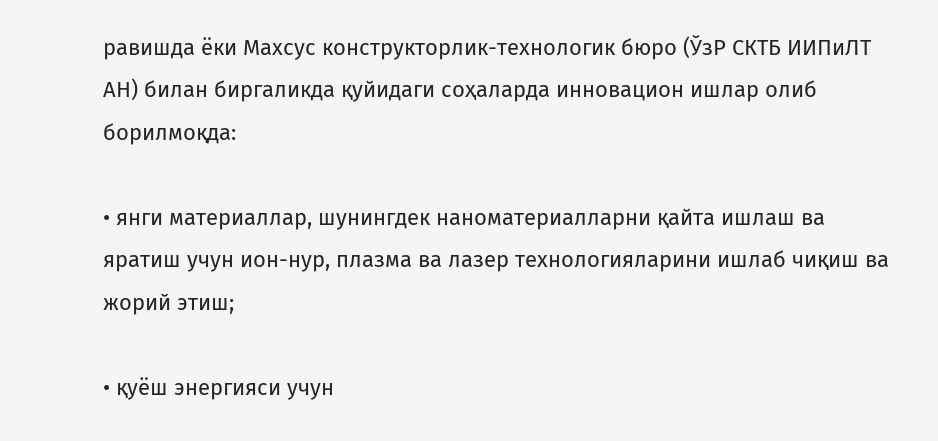равишда ёки Махсус конструкторлик-технологик бюро (ЎзР СКТБ ИИПиЛТ АН) билан биргаликда қуйидаги соҳаларда инновацион ишлар олиб борилмоқда:

• янги материаллар, шунингдек наноматериалларни қайта ишлаш ва яратиш учун ион-нур, плазма ва лазер технологияларини ишлаб чиқиш ва жорий этиш;

• қуёш энергияси учун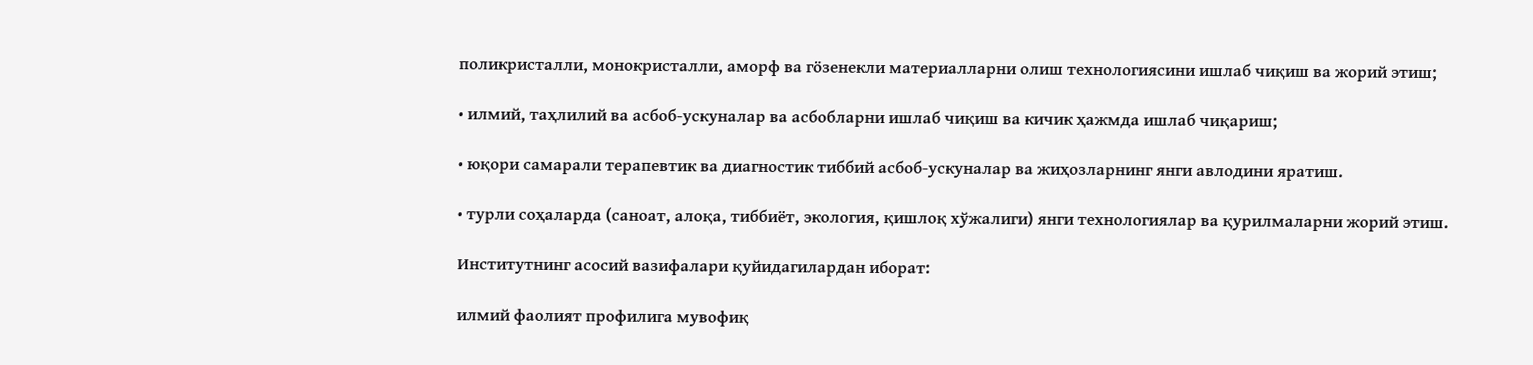поликристалли, монокристалли, аморф ва гöзенекли материалларни олиш технологиясини ишлаб чиқиш ва жорий этиш;

• илмий, таҳлилий ва асбоб-ускуналар ва асбобларни ишлаб чиқиш ва кичик ҳажмда ишлаб чиқариш;

• юқори самарали терапевтик ва диагностик тиббий асбоб-ускуналар ва жиҳозларнинг янги авлодини яратиш.

• турли соҳаларда (саноат, алоқа, тиббиёт, экология, қишлоқ хўжалиги) янги технологиялар ва қурилмаларни жорий этиш.

Институтнинг асосий вазифалари қуйидагилардан иборат:

илмий фаолият профилига мувофиқ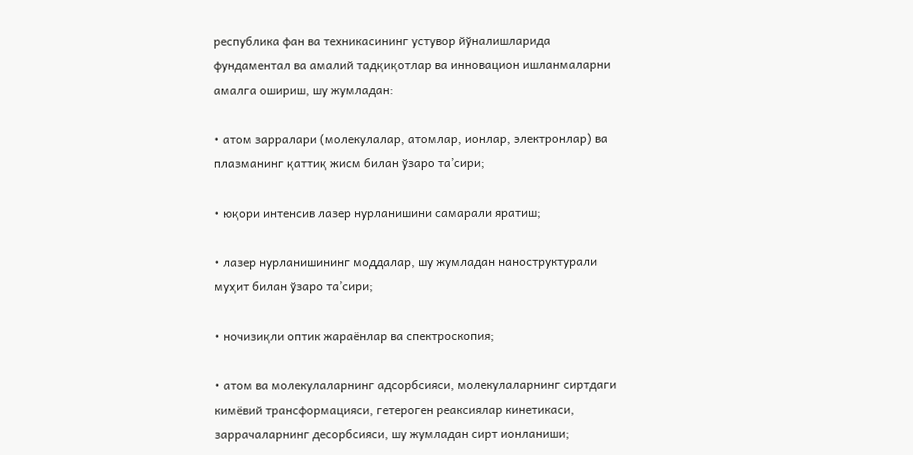республика фан ва техникасининг устувор йўналишларида фундаментал ва амалий тадқиқотлар ва инновацион ишланмаларни амалга ошириш, шу жумладан:

• атом зарралари (молекулалар, атомлар, ионлар, электронлар) ва плазманинг қаттиқ жисм билан ўзаро та’сири;

• юқори интенсив лазер нурланишини самарали яратиш;

• лазер нурланишининг моддалар, шу жумладан наноструктурали муҳит билан ўзаро та’сири;

• ночизиқли оптик жараёнлар ва спектроскопия;

• атом ва молекулаларнинг адсорбсияси, молекулаларнинг сиртдаги кимёвий трансформацияси, гетероген реаксиялар кинетикаси, заррачаларнинг десорбсияси, шу жумладан сирт ионланиши;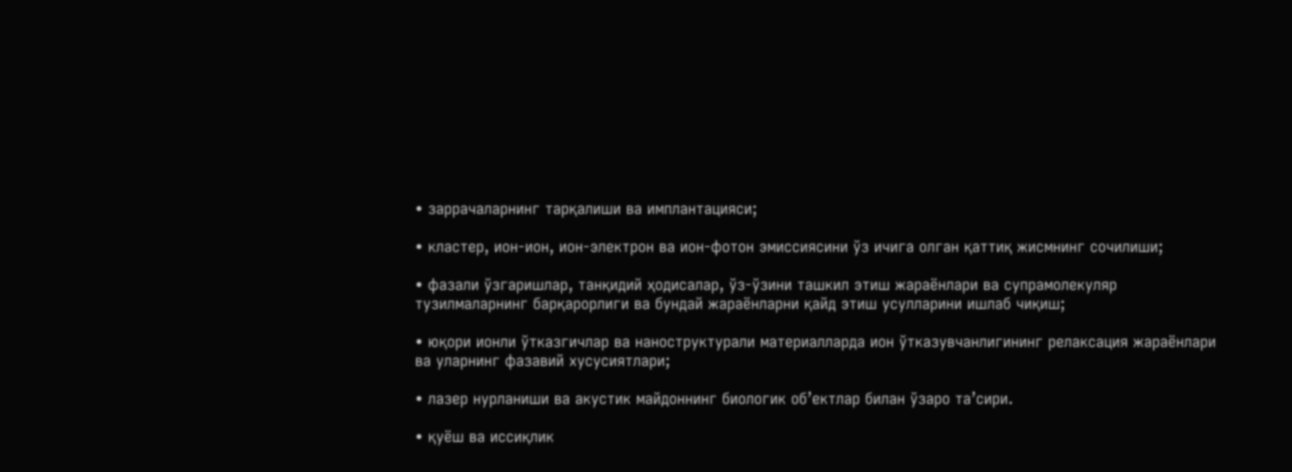• заррачаларнинг тарқалиши ва имплантацияси;

• кластер, ион-ион, ион-электрон ва ион-фотон эмиссиясини ўз ичига олган қаттиқ жисмнинг сочилиши;

• фазали ўзгаришлар, танқидий ҳодисалар, ўз-ўзини ташкил этиш жараёнлари ва супрамолекуляр тузилмаларнинг барқарорлиги ва бундай жараёнларни қайд этиш усулларини ишлаб чиқиш;

• юқори ионли ўтказгичлар ва наноструктурали материалларда ион ўтказувчанлигининг релаксация жараёнлари ва уларнинг фазавий хусусиятлари;

• лазер нурланиши ва акустик майдоннинг биологик об’ектлар билан ўзаро та’сири.

• қуёш ва иссиқлик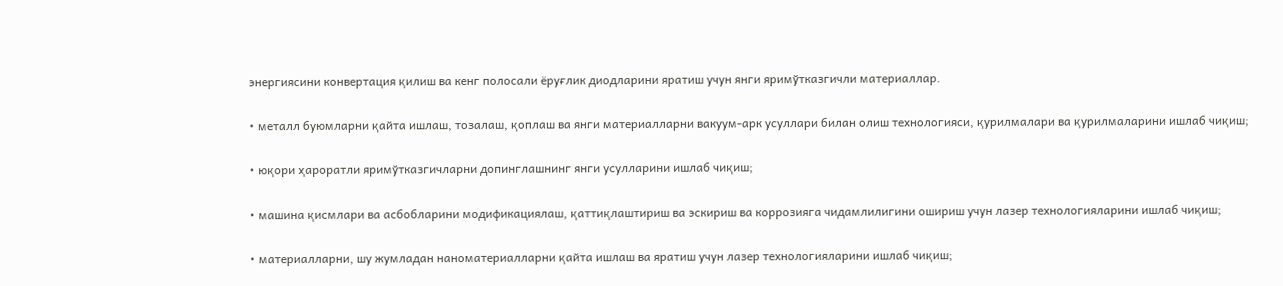энергиясини конвертация қилиш ва кенг полосали ёруғлик диодларини яратиш учун янги яримўтказгичли материаллар.

• металл буюмларни қайта ишлаш, тозалаш, қоплаш ва янги материалларни вакуум-арк усуллари билан олиш технологияси, қурилмалари ва қурилмаларини ишлаб чиқиш;

• юқори ҳароратли яримўтказгичларни допинглашнинг янги усулларини ишлаб чиқиш;

• машина қисмлари ва асбобларини модификациялаш, қаттиқлаштириш ва эскириш ва коррозияга чидамлилигини ошириш учун лазер технологияларини ишлаб чиқиш;

• материалларни, шу жумладан наноматериалларни қайта ишлаш ва яратиш учун лазер технологияларини ишлаб чиқиш;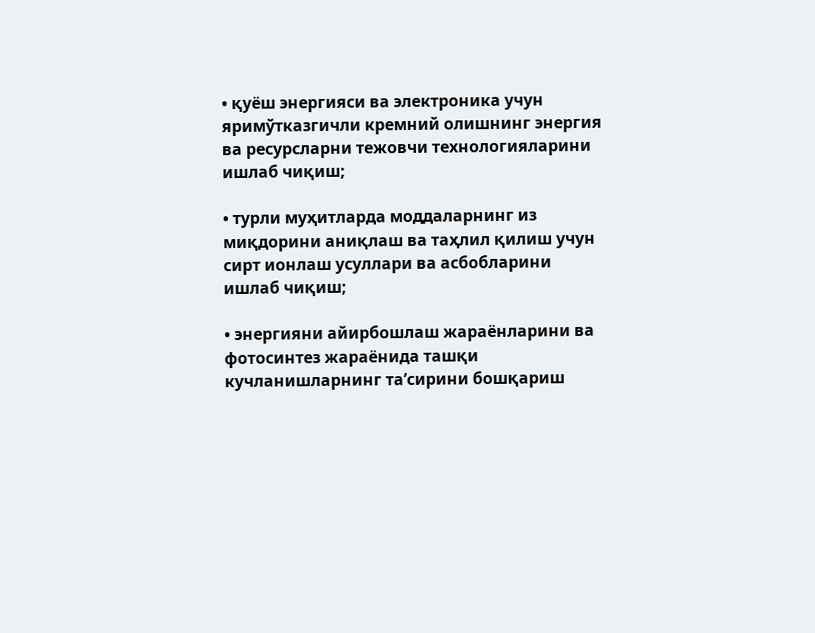• қуёш энергияси ва электроника учун яримўтказгичли кремний олишнинг энергия ва ресурсларни тежовчи технологияларини ишлаб чиқиш;

• турли муҳитларда моддаларнинг из миқдорини аниқлаш ва таҳлил қилиш учун сирт ионлаш усуллари ва асбобларини ишлаб чиқиш;

• энергияни айирбошлаш жараёнларини ва фотосинтез жараёнида ташқи кучланишларнинг та’сирини бошқариш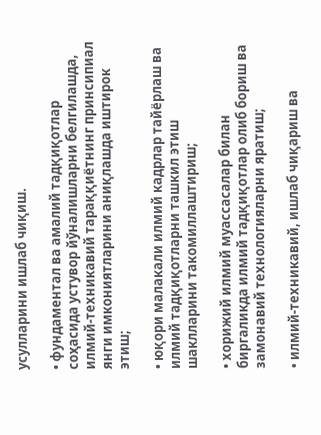усулларини ишлаб чиқиш.

• фундаментал ва амалий тадқиқотлар соҳасида устувор йўналишларни белгилашда, илмий-техникавий тараққиётнинг принсипиал янги имкониятларини аниқлашда иштирок этиш;

• юқори малакали илмий кадрлар тайёрлаш ва илмий тадқиқотларни ташкил этиш шаклларини такомиллаштириш;

• хорижий илмий муассасалар билан биргаликда илмий тадқиқотлар олиб бориш ва замонавий технологияларни яратиш;

• илмий-техникавий, ишлаб чиқариш ва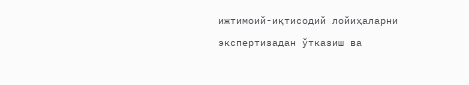ижтимоий-иқтисодий лойиҳаларни экспертизадан ўтказиш ва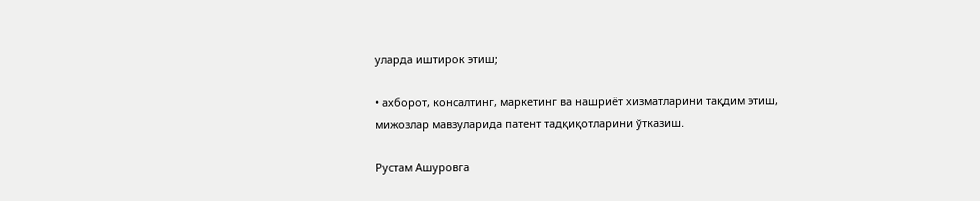уларда иштирок этиш;

• ахборот, консалтинг, маркетинг ва нашриёт хизматларини тақдим этиш, мижозлар мавзуларида патент тадқиқотларини ўтказиш.

Рустам Ашуровга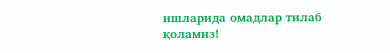ишларида омадлар тилаб қоламиз!